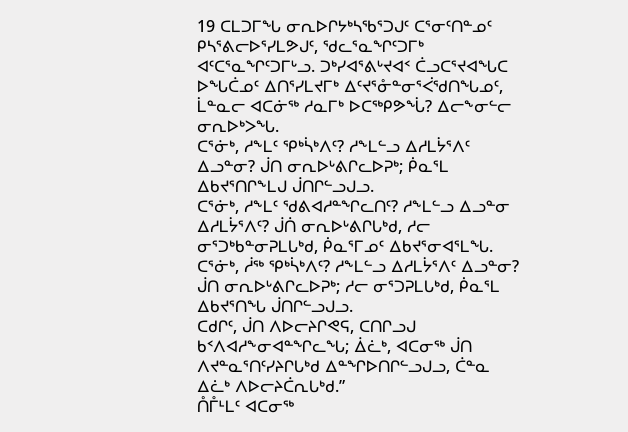19 ᑕᒪᑐᒥᖓ ᓂᕆᐅᒋᔭᒃᓴᖃᕐᑐᒍᑦ ᑕᕐᓂᑦᑎᓐᓄᑦ ᑭᓴᕐᕕᓕᐅᕐᓯᒪᕗᒍᑦ, ᖁᓚᕐᓇᖏᑦᑐᒥᒃ ᐊᑦᑕᕐᓇᖏᑦᑐᒥᒡᓗ. ᑐᒃᓯᐊᕐᕕᒡᔪᐊᑉ ᑖᓗᑕᕐᔪᐊᖓᑕ ᐅᖓᑖᓄᑦ ᐃᑎᕐᓯᒪᔪᒥᒃ ᐃᑦᔪᕐᓁᓐᓂᕐᐹᖁᑎᖓᓄᑦ,
ᒫᓐᓇᓕ ᐊᑕᓃᖅ ᓱᓇᒥᒃ ᐅᑕᖅᑭᕗᖔ? ᐃᓕᖕᓂᓪᓕ ᓂᕆᐅᒃᐳᖓ.
ᑕᕐᓃᒃ, ᓱᖕᒪᑦ ᕿᒃᓵᒃᐱᑦ? ᓱᖕᒪᓪᓗ ᐃᓱᒪᔮᕐᐱᑦ ᐃᓗᓐᓂ? ᒎᑎ ᓂᕆᐅᒡᕕᒋᓚᐅᕈᒃ; ᑮᓇᕐᒪ ᐃᑲᔪᕐᑎᒋᖕᒪᒍ ᒎᑎᒋᓪᓗᒍᓗ.
ᑕᕐᓃᒃ, ᓱᖕᒪᑦ ᖁᕕᐊᓱᓐᖏᓚᑎᑦ? ᓱᖕᒪᓪᓗ ᐃᓗᓐᓂ ᐃᓱᒪᔮᕐᐱᑦ? ᒎᑏ ᓂᕆᐅᒡᕕᒋᒐᒃᑯ, ᓱᓕ ᓂᕐᑐᒃᑲᓐᓂᕈᒪᒐᒃᑯ, ᑮᓇᕐᒥᓄᑦ ᐃᑲᔪᕐᓂᐊᕐᒪᖓ.
ᑕᕐᓃᒃ, ᓲᖅ ᕿᒃᓵᒃᐱᑦ? ᓱᖕᒪᓪᓗ ᐃᓱᒪᔮᕐᐱᑦ ᐃᓗᓐᓂ? ᒎᑎ ᓂᕆᐅᒡᕕᒋᓚᐅᕈᒃ; ᓱᓕ ᓂᕐᑐᕈᒪᒐᒃᑯ, ᑮᓇᕐᒪ ᐃᑲᔪᕐᑎᖓ ᒎᑎᒋᓪᓗᒍᓗ.
ᑕᑯᒋᑦ, ᒎᑎ ᐱᐅᓕᔨᒋᕙᕋ, ᑕᑎᒋᓗᒍ ᑲᑉᐱᐊᓱᖕᓂᐊᓐᖏᓚᖓ; ᐄᓛᒃ, ᐊᑕᓂᖅ ᒎᑎ ᐱᔪᓐᓇᕐᑎᑦᓯᔨᒋᒐᒃᑯ ᐃᓐᖏᐅᑎᒋᓪᓗᒍᓗ, ᑖᓐᓇ ᐃᓛᒃ ᐱᐅᓕᔨᑖᕆᒐᒃᑯ.”
ᑍᒤᒻᒪᑦ ᐊᑕᓂᖅ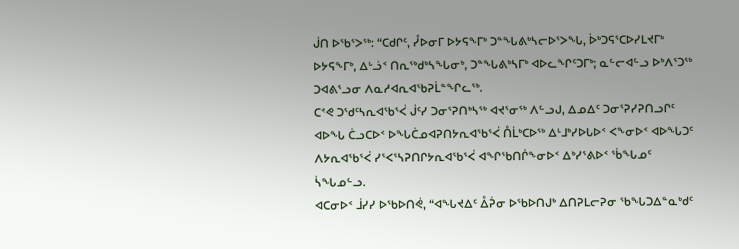ᒎᑎ ᐅᖃᕐᐳᖅ: “ᑕᑯᒋᑦ, ᓮᐅᓂᒥ ᐅᔭᕋᖕᒥᒃ ᑐᓐᖓᕕᒃᓴᓕᐅᕐᐳᖓ, ᐆᒃᑐᕋᕐᑕᐅᓯᒪᔪᒥᒃ ᐅᔭᕋᖕᒥᒃ, ᐃᒡᓘᑉ ᑎᕆᖅᑯᒃᓴᖓᓂᒃ, ᑐᓐᖓᕕᒃᓴᒥᒃ ᐊᐅᓚᖏᑦᑐᒥᒃ; ᓇᓪᓕᐊᓪᓗ ᐅᒃᐱᕐᑐᖅ ᑐᐊᕕᕐᓗᓂ ᐱᓇᓱᐊᕆᐊᖃᕈᒫᓐᖏᓚᖅ.
ᑕᕝᕙ ᑐᖁᑦᓴᕆᐊᖃᕐᐹ ᒎᑦᓯ ᑐᓂᕐᕈᑎᒃᓴᖅ ᐊᔪᕐᓂᖅ ᐱᓪᓗᒍ, ᐃᓄᐃᑦ ᑐᓂᕐᕈᓯᕈᑎᓗᒋᑦ ᐊᐅᖓ ᑖᓗᑕᐅᑉ ᐅᖓᑖᓄᐊᕈᑎᔭᕆᐊᖃᕐᐹ ᑍᒫᒃᑕᐅᖅ ᐃᒻᒧᒃᓯᐅᒐᐅᑉ ᐸᖕᓂᐅᑉ ᐊᐅᖓᑐᑦ ᐱᔭᕆᐊᖃᕐᐹ ᓯᕐᐸᕐᓴᕈᑎᒋᔭᕆᐊᖃᕐᐹ ᐊᖏᖃᑎᒌᖕᓂᐅᑉ ᐃᒃᓯᕐᕕᐅᑉ ᖄᖓᓄᑦ ᓵᖓᓄᓪᓗ.
ᐊᑕᓂᐅᑉ ᒨᓯᓯ ᐅᖃᐅᑎᕚ, “ᐊᖓᔪᐃᑦ ᐂᕉᓂ ᐅᖃᐅᑎᒍᒃ ᐃᑎᕈᒪᓕᕈᓂ ᖃᖓᑐᐃᓐᓇᒃᑯᑦ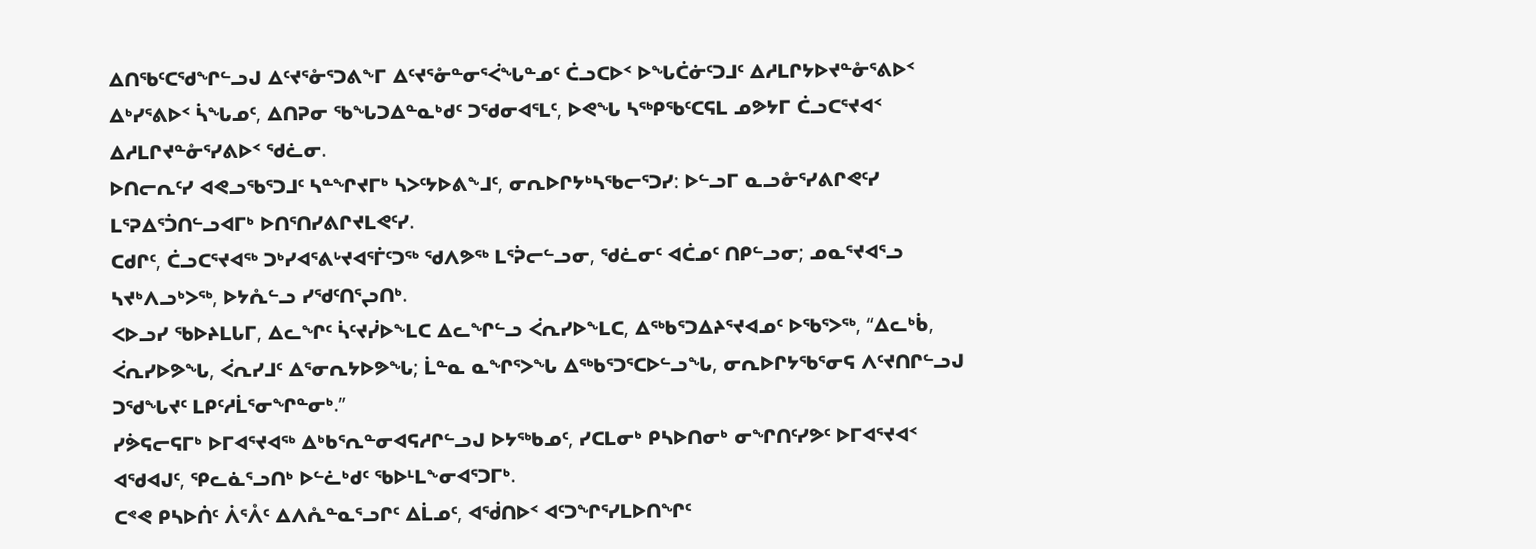ᐃᑎᖃᑦᑕᖁᖏᓪᓗᒍ ᐃᑦᔪᕐᓁᕐᑐᕕᖕᒥ ᐃᑦᔪᕐᓁᓐᓂᕐᐹᖓᓐᓄᑦ ᑖᓗᑕᐅᑉ ᐅᖓᑖᓃᑦᑐᒧᑦ ᐃᓱᒪᒋᔭᐅᔪᓐᓁᕐᕕᐅᑉ ᐃᒃᓯᕐᕕᐅᑉ ᓵᖓᓄᑦ, ᐃᑎᕈᓂ ᖃᖓᑐᐃᓐᓇᒃᑯᑦ ᑐᖁᓂᐊᕐᒪᑦ, ᐅᕙᖓ ᓴᖅᑭᖃᑦᑕᕋᒪ ᓄᕗᔭᒥ ᑖᓗᑕᕐᔪᐊᑉ ᐃᓱᒪᒋᔪᓐᓁᕐᓯᕕᐅᑉ ᖁᓛᓂ.
ᐅᑎᓕᕆᑦᓯ ᐊᕙᓗᖃᕐᑐᒧᑦ ᓴᓐᖏᔪᒥᒃ ᓴᐳᑦᔭᐅᕕᖕᒧᑦ, ᓂᕆᐅᒋᔭᒃᓴᖃᓕᕐᑐᓯ: ᐅᓪᓗᒥ ᓇᓗᓁᕐᓯᕕᒋᕙᑦᓯ ᒪᕐᕈᐃᕐᑑᑎᓪᓗᐊᒥᒃ ᐅᑎᕐᑎᓯᕕᒋᔪᒪᕙᑦᓯ.
ᑕᑯᒋᑦ, ᑖᓗᑕᕐᔪᐊᖅ ᑐᒃᓯᐊᕐᕕᒡᔪᐊᕐᒦᑦᑐᖅ ᖁᐱᕗᖅ ᒪᕐᕉᓕᓪᓗᓂ, ᖁᓛᓂᑦ ᐊᑖᓄᑦ ᑎᑭᓪᓗᓂ; ᓄᓇᕐᔪᐊᕐᓗ ᓴᔪᒃᐱᓗᒃᐳᖅ, ᐅᔭᕅᓪᓗ ᓯᖁᑦᑎᕐᖢᑎᒃ.
ᐸᐅᓗᓯ ᖃᐅᔨᒪᒐᒥ, ᐃᓚᖏᑦ ᓵᑦᔪᓰᐅᖕᒪᑕ ᐃᓚᖏᓪᓗ ᐹᕆᓯᐅᖕᒪᑕ, ᐃᖅᑲᕐᑐᐃᔨᕐᔪᐊᓄᑦ ᐅᖃᕐᐳᖅ, “ᐃᓚᒃᑳ, ᐹᕆᓯᐅᕗᖓ, ᐹᕆᓯᒧᑦ ᐃᕐᓂᕆᔭᐅᕗᖓ; ᒫᓐᓇ ᓇᖏᕐᐳᖓ ᐃᖅᑲᕐᑐᕐᑕᐅᓪᓗᖓ, ᓂᕆᐅᒋᔭᖃᕐᓂᕋ ᐱᑦᔪᑎᒋᓪᓗᒍ ᑐᖁᖓᔪᑦ ᒪᑭᑦᓱᒫᕐᓂᖏᓐᓂᒃ.”
ᓯᕘᕋᓕᕋᒥᒃ ᐅᒥᐊᕐᔪᐊᖅ ᐃᒃᑲᕐᕆᓐᓂᐊᕋᓱᒋᓪᓗᒍ ᐅᔭᖅᑲᓄᑦ, ᓯᑕᒪᓂᒃ ᑭᓴᐅᑎᓂᒃ ᓂᖏᑎᑦᓯᕗᑦ ᐅᒥᐊᕐᔪᐊᑉ ᐊᖁᐊᒍᑦ, ᕿᓚᓈᕐᓗᑎᒃ ᐅᓪᓛᒃᑯᑦ ᖃᐅᒻᒪᖕᓂᐊᕐᑐᒥᒃ.
ᑕᕝᕙ ᑭᓴᐅᑏᑦ ᐲᕐᐰᑦ ᐃᐱᕅᓐᓇᕐᓗᒋᑦ ᐃᒫᓄᑦ, ᐊᖂᑎᐅᑉ ᐊᑦᑐᖏᕐᓯᒪᐅᑎᖏᑦ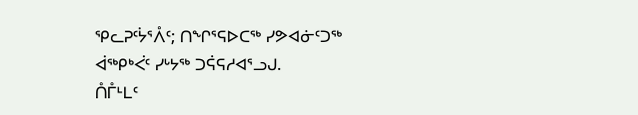ᕿᓚᕈᑦᔮᕐᐰᑦ; ᑎᖏᕐᕋᐅᑕᖅ ᓯᕗᐊᓃᑦᑐᖅ ᐋᖅᑭᒃᐹᑦ ᓯᒡᔭᖅ ᑐᕌᕋᓱᐊᕐᓗᒍ.
ᑍᒤᒻᒪᑦ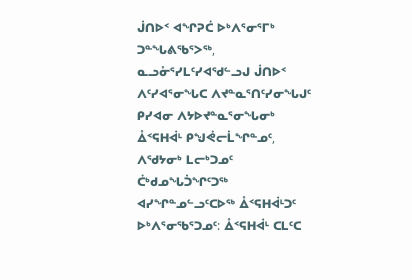ᒎᑎᐅᑉ ᐊᖏᕈᑖ ᐅᒃᐱᕐᓂᕐᒥᒃ ᑐᓐᖓᕕᖃᕐᐳᖅ, ᓇᓗᓁᕐᓯᒪᑦᓯᐊᖁᓪᓗᒍ ᒎᑎᐅᑉ ᐱᑦᓯᐊᕐᓂᖓᑕ ᐱᔪᓐᓇᕐᑎᑦᓯᓂᖓᒍᑦ ᑭᓯᐊᓂ ᐱᔭᐅᔪᓐᓇᕐᓂᖓᓂᒃ ᐂᑉᕋᕼᐋᒻ ᑭᖑᕚᓕᒫᖏᓐᓄᑦ, ᐱᖁᔭᓂᒃ ᒪᓕᒃᑐᓄᑦ ᑖᒃᑯᓄᖓᑑᖏᑦᑐᖅ ᐊᓯᖏᓐᓄᓪᓗᑦᑕᐅᖅ ᐂᑉᕋᕼᐋᒻᑐᑦ ᐅᒃᐱᕐᓂᖃᕐᑐᓄᑦ: ᐂᑉᕋᕼᐋᒻ ᑕᒪᑦᑕ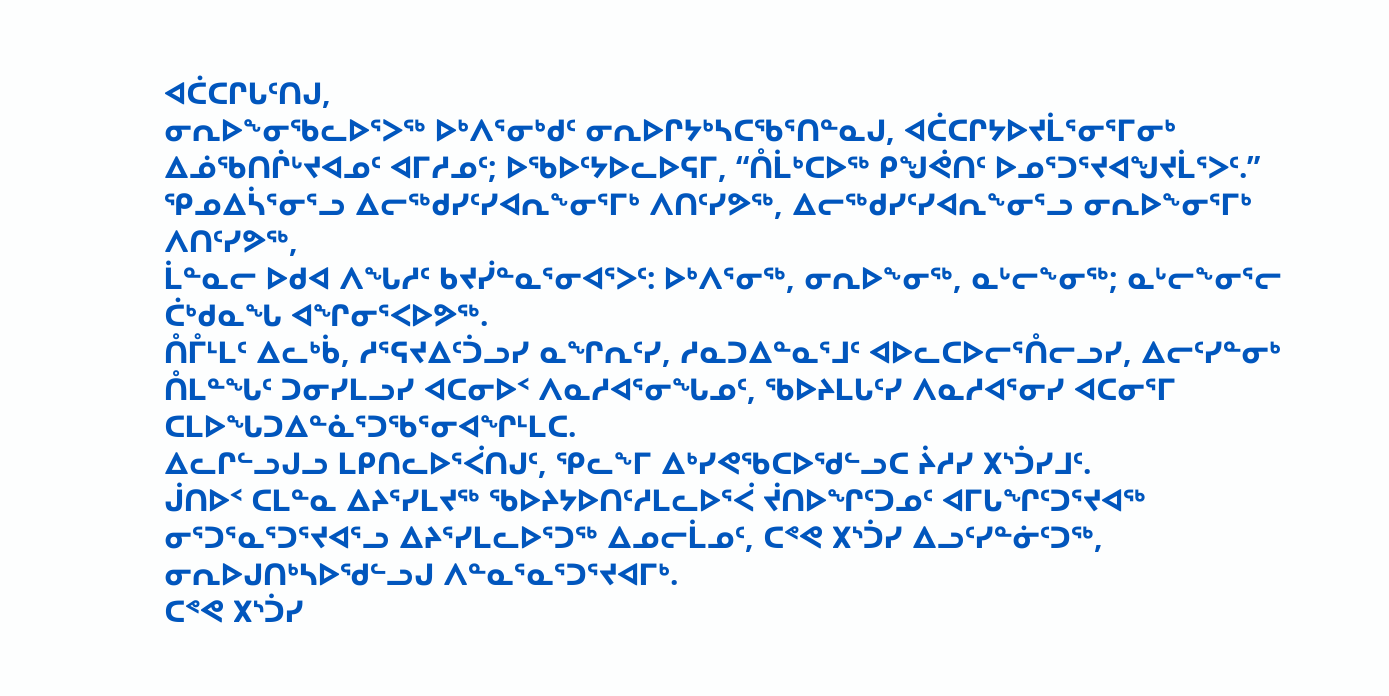ᐊᑖᑕᒋᒐᑦᑎᒍ,
ᓂᕆᐅᖕᓂᖃᓚᐅᕐᐳᖅ ᐅᒃᐱᕐᓂᒃᑯᑦ ᓂᕆᐅᒋᔭᒃᓴᑕᖃᕐᑎᓐᓇᒍ, ᐊᑖᑕᒋᔭᐅᔪᒫᕐᓂᕐᒥᓂᒃ ᐃᓅᖃᑎᒌᒡᔪᐊᓄᑦ ᐊᒥᓱᓄᑦ; ᐅᖃᐅᑦᔭᐅᓚᐅᕋᒥ, “ᑍᒫᒃᑕᐅᖅ ᑭᖑᕚᑎᑦ ᐅᓄᕐᑐᕐᔪᐊᖑᔪᒫᕐᐳᑦ.”
ᕿᓄᐃᓵᕐᓂᕐᓗ ᐃᓕᖅᑯᓯᑦᓯᐊᕆᖕᓂᕐᒥᒃ ᐱᑎᑦᓯᕗᖅ, ᐃᓕᖅᑯᓯᑦᓯᐊᕆᖕᓂᕐᓗ ᓂᕆᐅᖕᓂᕐᒥᒃ ᐱᑎᑦᓯᕗᖅ,
ᒫᓐᓇᓕ ᐅᑯᐊ ᐱᖓᓱᑦ ᑲᔪᓰᓐᓇᕐᓂᐊᕐᐳᑦ: ᐅᒃᐱᕐᓂᖅ, ᓂᕆᐅᖕᓂᖅ, ᓇᒡᓕᖕᓂᖅ; ᓇᒡᓕᖕᓂᕐᓕ ᑖᒃᑯᓇᖓ ᐊᖏᓂᕐᐸᐅᕗᖅ.
ᑍᒤᒻᒪᑦ ᐃᓚᒃᑳ, ᓱᕐᕋᔪᐃᑦᑑᓗᓯ ᓇᖏᕆᑦᓯ, ᓱᓇᑐᐃᓐᓇᕐᒧᑦ ᐊᐅᓚᑕᐅᓕᕐᑍᓕᓗᓯ, ᐃᓕᑦᓯᓐᓂᒃ ᑍᒪᓐᖓᑦ ᑐᓂᓯᒪᓗᓯ ᐊᑕᓂᐅᑉ ᐱᓇᓱᐊᕐᓂᖓᓄᑦ, ᖃᐅᔨᒪᒐᑦᓯ ᐱᓇᓱᐊᕐᓂᓯ ᐊᑕᓂᕐᒥ ᑕᒪᐅᖓᑐᐃᓐᓈᕐᑐᖃᕐᓂᐊᖏᒻᒪᑕ.
ᐃᓚᒋᓪᓗᒍᓗ ᒪᑭᑎᓚᐅᕐᐹᑎᒍᑦ, ᕿᓚᖕᒥ ᐃᒃᓯᕙᖃᑕᐅᖁᓪᓗᑕ ᔩᓱᓯ ᙭ᔅᑑᓯᒧᑦ.
ᒎᑎᐅᑉ ᑕᒪᓐᓇ ᐃᔨᕐᓯᒪᔪᖅ ᖃᐅᔨᔭᐅᑎᑦᓱᒪᓚᐅᕐᐹ ᔫᑎᐅᖏᑦᑐᓄᑦ ᐊᒥᒐᖏᑦᑐᕐᔪᐊᖅ ᓂᕐᑐᕐᓇᕐᑐᕐᔪᐊᕐᓗ ᐃᔨᕐᓯᒪᓚᐅᕐᑐᖅ ᐃᓄᓕᒫᓄᑦ, ᑕᕝᕙ ᙭ᔅᑑᓯ ᐃᓗᑦᓯᓐᓃᑦᑐᖅ, ᓂᕆᐅᒍᑎᒃᓴᐅᖁᓪᓗᒍ ᐱᓐᓇᕐᓇᕐᑐᕐᔪᐊᒥᒃ.
ᑕᕝᕙ ᙭ᔅᑑᓯ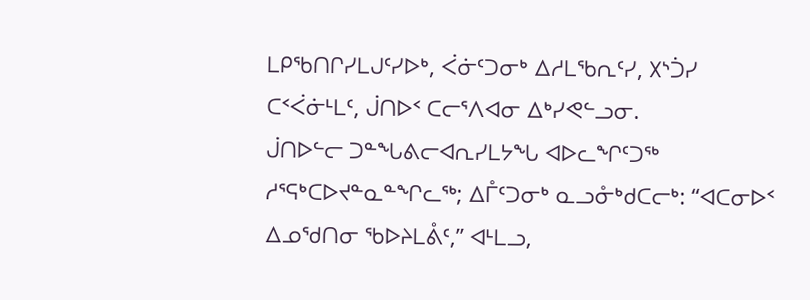ᒪᑭᖃᑎᒋᓯᒪᒍᑦᓯᐅᒃ, ᐹᓃᑦᑐᓂᒃ ᐃᓱᒪᖃᕆᑦᓯ, ᙭ᔅᑑᓯ ᑕᑉᐹᓃᒻᒪᑦ, ᒎᑎᐅᑉ ᑕᓕᕐᐱᐊᓂ ᐃᒃᓯᕙᓪᓗᓂ.
ᒎᑎᐅᓪᓕ ᑐᓐᖓᕕᓕᐊᕆᓯᒪᔭᖓ ᐊᐅᓚᖏᑦᑐᖅ ᓱᕐᕋᒃᑕᐅᔪᓐᓇᓐᖏᓚᖅ; ᐃᒤᑦᑐᓂᒃ ᓇᓗᓁᒃᑯᑕᓕᒃ: “ᐊᑕᓂᐅᑉ ᐃᓄᖁᑎᓂ ᖃᐅᔨᒪᕔᑦ,” ᐊᒻᒪᓗ,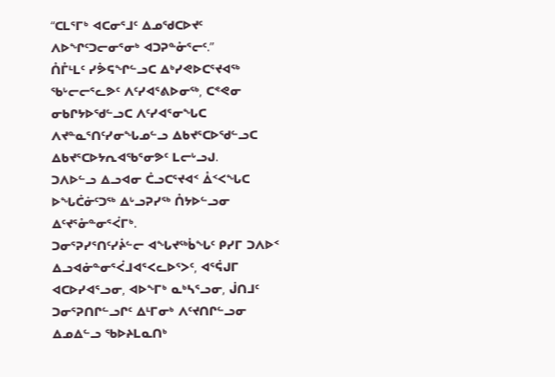“ᑕᒪᕐᒥᒃ ᐊᑕᓂᕐᒧᑦ ᐃᓄᖁᑕᐅᔪᑦ ᐱᐅᖏᑦᑐᓕᓂᕐᓂᒃ ᐊᑐᕈᓐᓁᕐᓕᑦ.”
ᑍᒤᒻᒪᑦ ᓯᕘᕋᖏᓪᓗᑕ ᐃᒃᓯᕙᐅᑕᕐᔪᐊᖅ ᖃᒡᓕᓕᕐᓚᕗᑦ ᐱᑦᓯᐊᕐᕕᐅᓂᖅ, ᑕᕝᕙᓂ ᓂᑲᒋᔭᐅᖁᓪᓗᑕ ᐱᑦᓯᐊᕐᓂᖓᑕ ᐱᔪᓐᓇᕐᑎᑦᓯᓂᖓᓄᓪᓗ ᐃᑲᔪᕐᑕᐅᖁᓪᓗᑕ ᐃᑲᔪᕐᑕᐅᔭᕆᐊᖃᕐᓂᕗᑦ ᒪᓕᒡᓗᒍ.
ᑐᐱᐅᓪᓗ ᐃᓗᐊᓂ ᑖᓗᑕᕐᔪᐊᑉ ᐂᑉᐸᖓᑕ ᐅᖓᑖᓃᑦᑐᖅ ᐃᒡᓗᕈᓯᖅ ᑍᔭᐅᓪᓗᓂ ᐃᑦᔪᕐᓁᓐᓂᕐᐹᒥᒃ.
ᑐᓂᕐᕈᓯᕐᑎᑦᓯᔩᓪᓕ ᐊᖓᔪᖅᑳᖓᑦ ᑭᓯᒥ ᑐᐱᐅᑉ ᐃᓗᐊᓃᓐᓂᕐᐹᒧᐊᕐᐸᓚᐅᕐᐳᑦ, ᐊᕐᕌᒍᒥ ᐊᑕᐅᓯᐊᕐᓗᓂ, ᐊᐅᖕᒥᒃ ᓇᒃᓴᕐᓗᓂ, ᒎᑎᒧᑦ ᑐᓂᕐᕈᑎᒋᓪᓗᒋᑦ ᐃᒻᒥᓂᒃ ᐱᑦᔪᑎᒋᓪᓗᓂ ᐃᓄᐃᓪᓗ ᖃᐅᔨᒪᓇᑎᒃ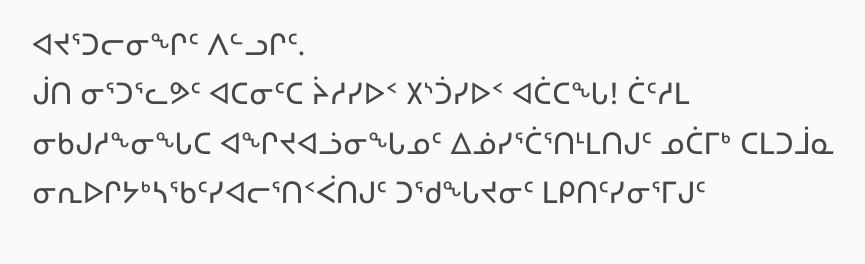ᐊᔪᕐᑐᓕᓂᖏᑦ ᐱᓪᓗᒋᑦ.
ᒎᑎ ᓂᕐᑐᕐᓚᕗᑦ ᐊᑕᓂᑦᑕ ᔩᓱᓯᐅᑉ ᙭ᔅᑑᓯᐅᑉ ᐊᑖᑕᖓ! ᑖᑦᓱᒪ ᓂᑲᒍᓱᖕᓂᖓᑕ ᐊᖏᔪᐊᓘᓂᖓᓄᑦ ᐃᓅᓯᕐᑖᕐᑎᒻᒪᑎᒍᑦ ᓄᑖᒥᒃ ᑕᒪᑐᒨᓇ ᓂᕆᐅᒋᔭᒃᓴᖃᑦᓯᐊᓕᕐᑎᑉᐹᑎᒍᑦ ᑐᖁᖓᔪᓂᑦ ᒪᑭᑎᑦᓯᓂᕐᒥᒍᑦ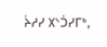ᔩᓱᓯ ᙭ᔅᑑᓯᒥᒃ,